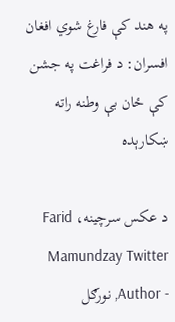په هند کې فارغ شوي افغان افسران: د فراغت په جشن کې ځان بې وطنه راته ښکارېده

د عکس سرچینه، Farid Mamundzay Twitter
- Author, نورګل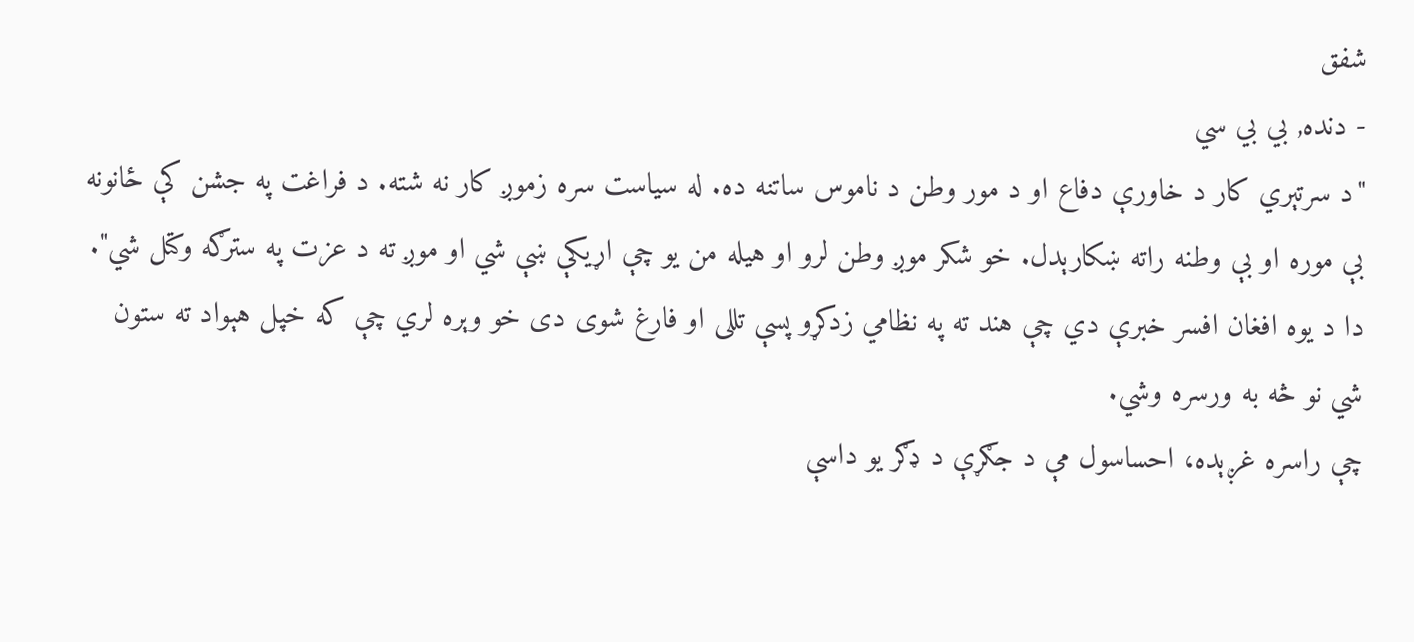شفق
- دنده, بي بي سي
"د سرتېري کار د خاورې دفاع او د مور وطن د ناموس ساتنه ده. له سیاست سره زموږ کار نه شته. د فراغت په جشن کې ځانونه بې موره او بې وطنه راته ښکارېدل. خو شکر موږ وطن لرو او هیله من یو چې اړیکې ښې شي او موږ ته د عزت په سترګه وکتل شي".
دا د یوه افغان افسر خبرې دي چې هند ته په نظامي زدکړو پسې تللی او فارغ شوی دی خو وېره لري چې که خپل هېواد ته ستون شي نو څه به ورسره وشي.
چې راسره غږېده، احساسول مې د جګړې د ډګر یو داسې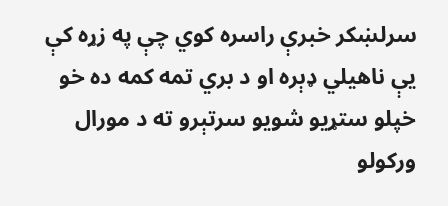سرلښکر خبرې راسره کوي چې په زړه کې یې ناهیلي ډېره او د بري تمه کمه ده خو خپلو ستړیو شویو سرتېرو ته د مورال ورکولو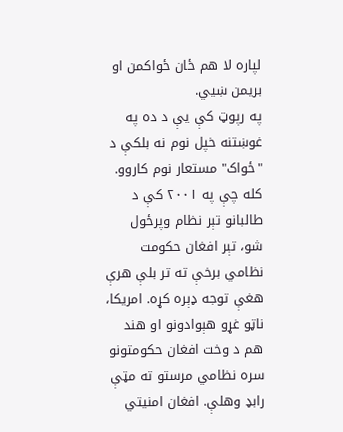لپاره لا هم ځان ځواکمن او بریمن ښيي.
په رپوټ کې یې د ده په غوښتنه خپل نوم نه بلکې د "ځواک" مستعار نوم کاروو.
کله چې په ۲۰۰۱ کې د طالبانو تېر نظام وپرځول شو، تېر افغان حکومت نظامي برخې ته تر بلې هرې هغې توجه ډېره کړه. امریکا، ناټو غړو هېوادونو او هند هم د وخت افغان حکومتونو سره نظامي مرستو ته مټې رابډ وهلې. افغان امنیتي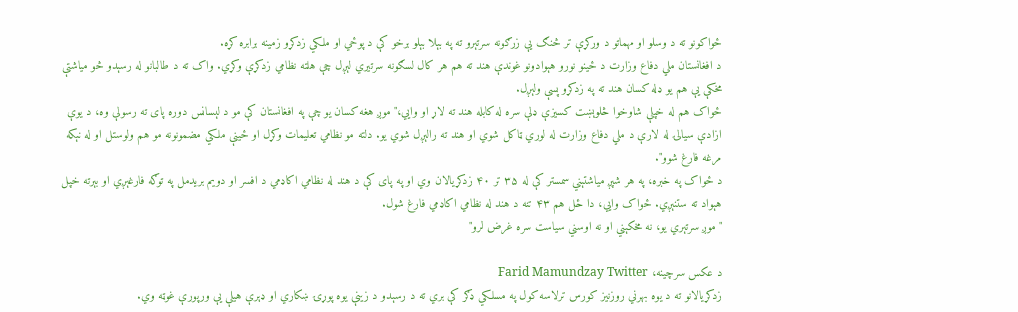ځواکونو ته د وسلو او مهماتو د ورکړې تر څنګ یې زرګونه سرتېرو ته په بېلا بېلو برخو کې د پوځي او ملکي زدکړو زمینه برابره کړه.
د افغانستان ملي دفاع وزارت د ځینو نورو هېوادونو غوندې هند ته هم هر کال لسګونه سرتیري لېږل چې هلته نظامي زدکړې وکړي. واک ته د طالبانو له رسېدو څو میاشتې مخکې یې هم یو ډله کسان هند ته په زدکړو پسې ولېږل.
ځواک هم له خپلې شاوخوا څلوېښت کسیزې ډلې سره له کابله هند ته لاړ او وايي،"موږ هغه کسان یو چې په افغانستان کې مو د لېسانس دوره پای ته رسولې وه، د یوې ازادې سیالۍ له لارې د ملي دفاع وزارت له لوري ټاکل شوي او هند ته رالېږل شوي یو. دلته مو نظامي تعلیمات وکړل او ځينې ملکي مضمونونه مو هم ولوستل او له نېکه مرغه فارغ شوو".
د ځواک په خبره، په هر شپږ میاشتېني سمستر کې له ۳۵ تر ۴۰ زدکړیالان وي او په پای کې د هند له نظامي اکاډمي د افسر او دویم بریدمل په توګه فارغېږي او بېرته خپل هېواد ته ستنېږي. ځواک وايي، دا ځل هم ۴۳ تنه د هند له نظامي اکاډمي فارغ شول.
"موږ سرتېري یو، نه مخکېني او نه اوسني سیاست سره غرض لرو"

د عکس سرچینه، Farid Mamundzay Twitter
زدکړیالانو ته د یوه بهرني روزنیز کورس ترلاسه کول په مسلکي ډګر کې بري ته د رسېدو د زینې یوه پوړۍ ښکاري او ډېرې هیلې یې ورپورې غوټه وي.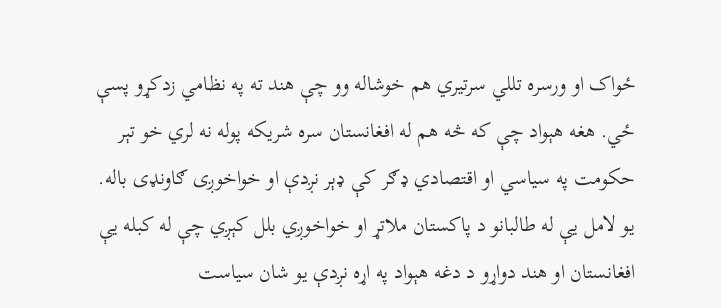ځواک او ورسره تللي سرتیري هم خوشاله وو چې هند ته په نظامي زدکړو پسې ځي. هغه هېواد چې که څه هم له افغانستان سره شریکه پوله نه لري خو تېر حکومت په سیاسي او اقتصادي ډګر کې ډېر نږدې او خواخوږی ګاونډی باله. یو لامل یې له طالبانو د پاکستان ملاتړ او خواخوږي بلل کېږي چې له کبله یې افغانستان او هند دواړو د دغه هېواد په اړه نږدې یو شان سیاست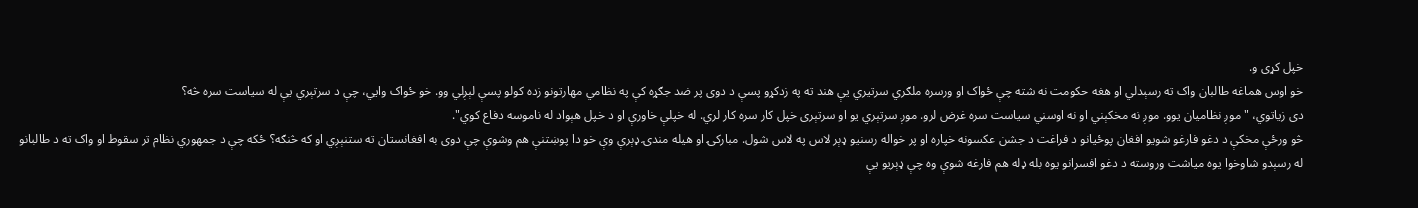خپل کړی و.
خو اوس هماغه طالبان واک ته رسېدلي او هغه حکومت نه شته چې ځواک او ورسره ملګري سرتیري یې هند ته په زدکړو پسې د دوی پر ضد جګړه کې په نظامي مهارتونو زده کولو پسې لېږلي وو. خو ځواک وايي، چې د سرتېري یې له سیاست سره څه؟
دی زیاتوي، "موږ نظامیان یوو. موږ نه مخکېني او نه اوسني سیاست سره غرض لرو. موږ سرتېري یو او سرتېری خپل کار سره کار لري. له خپلې خاورې او د خپل هېواد له ناموسه دفاع کوي".
څو ورځې مخکې د دغو فارغو شویو افغان پوځیانو د فراغت د جشن عکسونه خپاره او پر خواله رسنیو ډېر لاس په لاس شول. مبارکۍ او هیله مندۍ ډېرې وې خو دا پوښتنې هم وشوې چې دوی به افغانستان ته ستنېږي او که څنګه؟ ځکه چې د جمهوري نظام تر سقوط او واک ته د طالبانو له رسېدو شاوخوا یوه میاشت وروسته د دغو افسرانو یوه بله ډله هم فارغه شوې وه چې ډېریو یې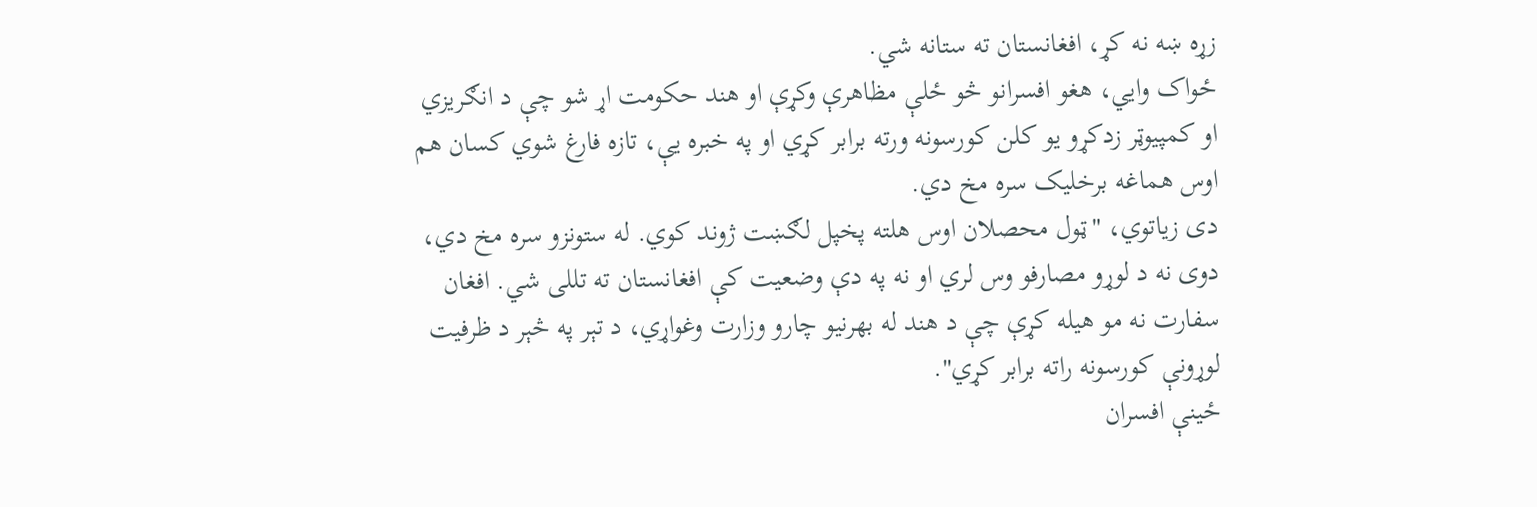زړه ښه نه کړ، افغانستان ته ستانه شي.
ځواک وايي، هغو افسرانو څو ځلې مظاهرې وکړې او هند حکومت اړ شو چې د انګریزي او کمپيوټر زدکړو یو کلن کورسونه ورته برابر کړي او په خبره یې، تازه فارغ شوي کسان هم اوس هماغه برخلیک سره مخ دي.
دی زیاتوي، "ټول محصلان اوس هلته پخپل لګښت ژوند کوي. له ستونزو سره مخ دي، دوی نه د لوړو مصارفو وس لري او نه په دې وضعیت کې افغانستان ته تللی شي. افغان سفارت نه مو هیله کړې چې د هند له بهرنیو چارو وزارت وغواړي، د تېر په څېر د ظرفیت لوړونې کورسونه راته برابر کړي".
ځینې افسران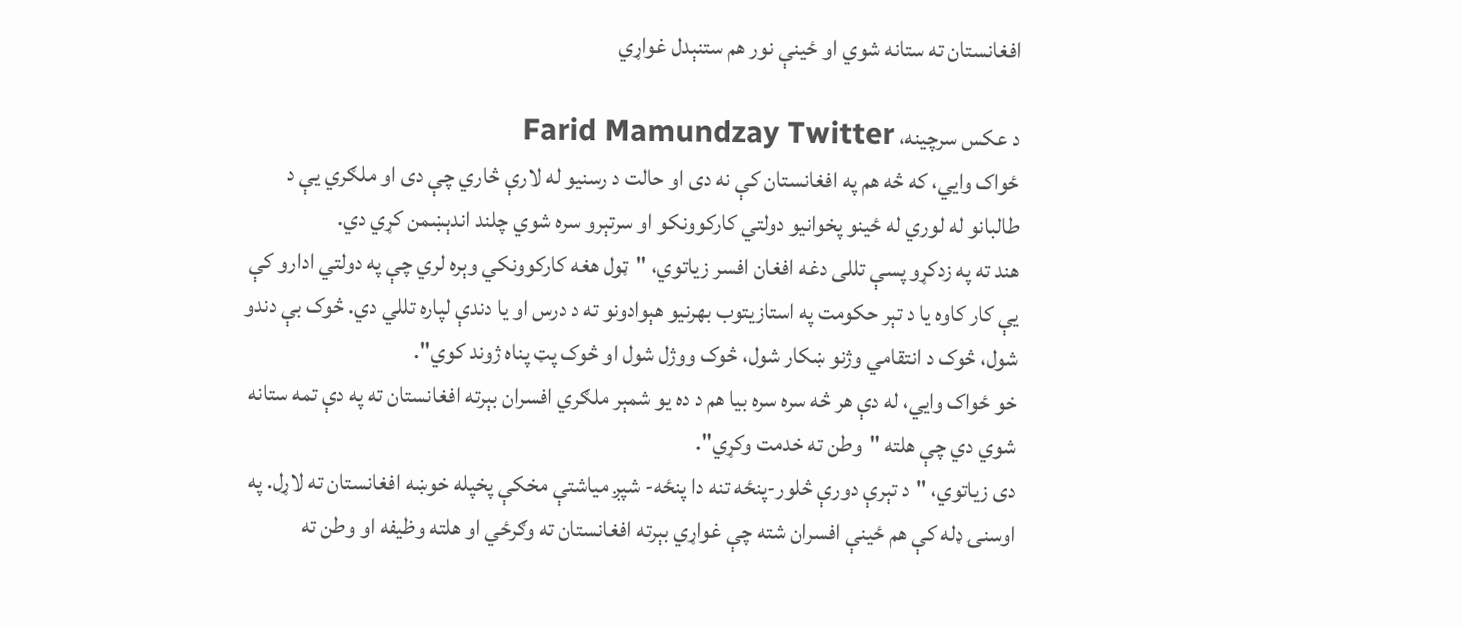افغانستان ته ستانه شوي او ځینې نور هم ستنېدل غواړي

د عکس سرچینه، Farid Mamundzay Twitter
ځواک وايي، که څه هم په افغانستان کې نه دی او حالت د رسنیو له لارې څاري چې دی او ملګري یې د طالبانو له لوري له ځينو پخوانیو دولتي کارکوونکو او سرتېرو سره شوي چلند اندېښمن کړي دي.
هند ته په زدکړو پسې تللی دغه افغان افسر زیاتوي، "ټول هغه کارکوونکي وېره لري چې په دولتي ادارو کې یې کار کاوه یا د تېر حکومت په استازیتوب بهرنیو هېوادونو ته د درس او یا دندې لپاره تللي دي. څوک بې دندو شول، څوک د انتقامي وژنو ښکار شول، څوک ووژل شول او څوک پټ پناه ژوند کوي".
خو ځواک وايي، له دې هر څه سره سره بیا هم د ده یو شمېر ملګري افسران بېرته افغانستان ته په دې تمه ستانه شوي دي چې هلته "وطن ته خدمت وکړي".
دی زیاتوي، "د تېرې دورې څلور-پنځه تنه دا پنځه- شپږ میاشتې مخکې پخپله خوښه افغانستان ته لاړل. په اوسنۍ ډله کې هم ځینې افسران شته چې غواړي بېرته افغانستان ته وګرځي او هلته وظیفه او وطن ته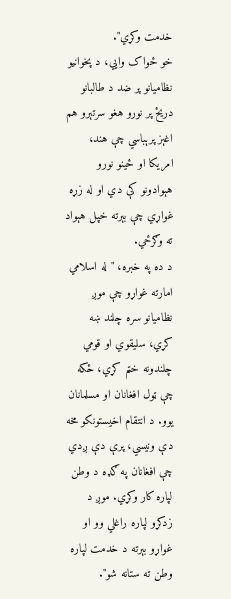خدمت وکړي".
خو ځواک وايي، د پخوانیو نظامیانو پر ضد د طالبانو دریځ پر نورو هغو سرتېرو هم اغېز پرېباسي چې هند، امریکا او ځينو نورو هېوادونو کې دي او له زړه غواړي چې بېرته خپل هېواد ته وګرځي.
د ده په خبره، " له اسلامي امارته غواړو چې موږ نظامیانو سره چلند ښه کړي، سلیقوي او قومي چلندونه ختم کړي، ځکه چې ټول افغانان او مسلمانان یوو. د انتقام اخیستونکو مخه دې ونیسي، پرې دې ږدي چې افغانان په ګډه د وطن لپاره کار وکړي. موږ د زدکړو لپاره راغلي وو او غواړو بېرته د خدمت لپاره وطن ته ستانه شو".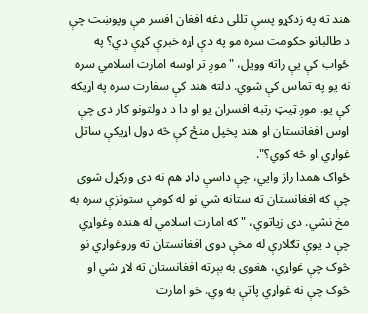هند ته په زدکړو پسې تللی دغه افغان افسر مې وپوښت چې د طالبانو حکومت سره مو په دې اړه خبرې کړې دي؟ په ځواب کې یې راته وویل، "موږ تر اوسه امارت اسلامي سره نه یو په تماس کې شوي. دلته هند کې سفارت سره په اړیکه کې یو. موږ ټیټ رتبه افسران یو او دا د دولتونو کار دی چې اوس افغانستان او هند پخپل منځ کې څه ډول اړیکې ساتل غواړي او څه کوي؟".
ځواک همدا راز وايي، چې داسې ډاډ هم نه دی ورکړل شوی چې که افغانستان ته ستانه شي نو له کومې ستونزې سره به مخ نشي. دی زیاتوي، "که امارت اسلامي له هنده وغواړي چې د یوې تګلارې له مخې دوی افغانستان ته وروغواړي نو څوک چې غواړي، هغوی به بېرته افغانستان ته لاړ شي او څوک چې نه غواړي پاتې به وي. خو امارت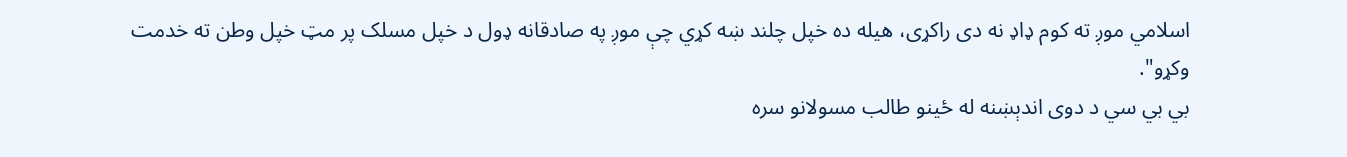اسلامي موږ ته کوم ډاډ نه دی راکړی، هیله ده خپل چلند ښه کړي چې موږ په صادقانه ډول د خپل مسلک پر مټ خپل وطن ته خدمت وکړو".
بي بي سي د دوی اندېښنه له ځينو طالب مسولانو سره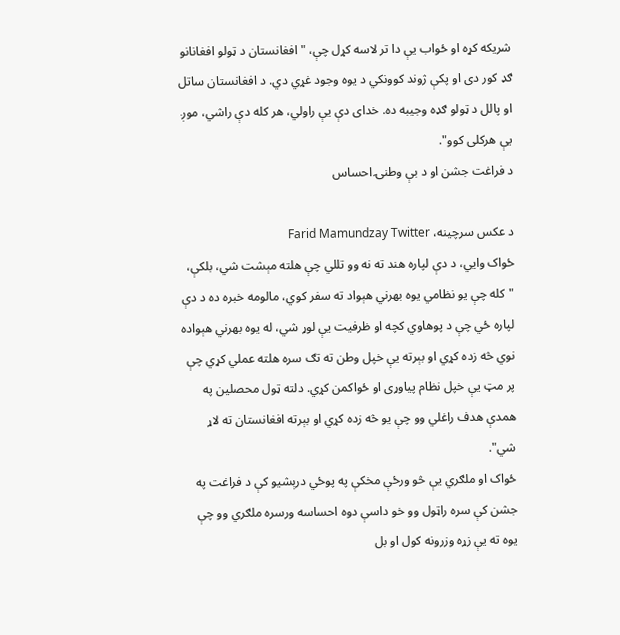شریکه کړه او ځواب یې دا تر لاسه کړل چې، "افغانستان د ټولو افغانانو ګډ کور دی او پکې ژوند کوونکي د یوه وجود غړي دي. د افغانستان ساتل او پالل د ټولو ګډه وجیبه ده. خدای دې يې راولي، هر کله دې راشي، موږ يې هرکلی کوو".
د فراغت جشن او د بې وطنۍ احساس

د عکس سرچینه، Farid Mamundzay Twitter
ځواک وايي، د دې لپاره هند ته نه وو تللي چې هلته مېشت شي، بلکې، "کله چې یو نظامي یوه بهرني هېواد ته سفر کوي، مالومه خبره ده د دې لپاره ځي چې د پوهاوي کچه او ظرفیت یې لوړ شي، له یوه بهرني هېواده نوي څه زده کړي او بېرته یې خپل وطن ته تګ سره هلته عملي کړي چې پر مټ یې خپل نظام پیاوړی او ځواکمن کړي. دلته ټول محصلین په همدې هدف راغلي وو چې یو څه زده کړي او بېرته افغانستان ته لاړ شي".
ځواک او ملګري یې څو ورځې مخکې په پوځي درېشیو کې د فراغت په جشن کې سره راټول وو خو داسې دوه احساسه ورسره ملګري وو چې یوه ته یې زړه وزرونه کول او بل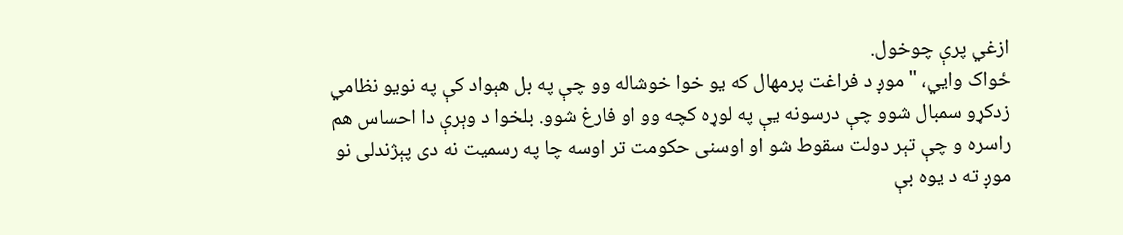ازغي پرې چوخول.
ځواک وايي، "موږ د فراغت پرمهال که یو خوا خوشاله وو چې په بل هېواد کې په نویو نظامي زدکړو سمبال شوو چې درسونه یې په لوړه کچه وو او فارغ شوو. بلخوا د وېرې دا احساس هم راسره و چې تېر دولت سقوط شو او اوسنی حکومت تر اوسه چا په رسمیت نه دی پېژندلی نو موږ ته د یوه بې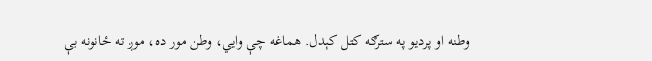وطنه او پردیو په سترګه کتل کېدل. هماغه چې وايي، وطن مور ده، موږ ته ځانونه بې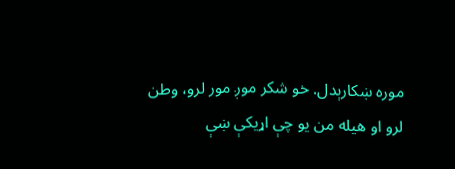موره ښکارېدل. خو شکر موږ مور لرو، وطن لرو او هیله من یو چې اړیکې ښې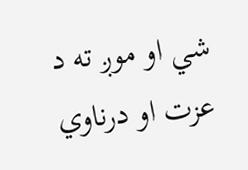شي او موږ ته د عزت او درناوي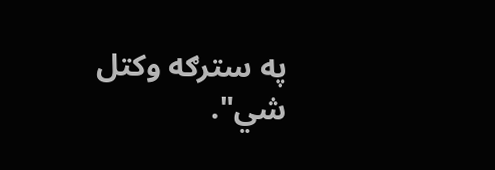په سترګه وکتل شي".